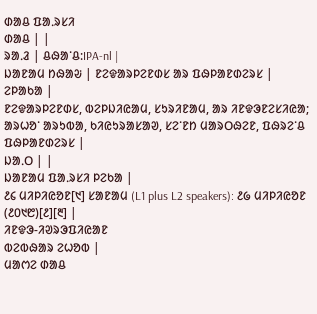ᱰᱟᱪ ᱯᱟᱹᱨᱥᱤ
ᱰᱟᱪ | |
ᱨᱟᱹᱲ | ᱪᱷᱟᱸᱪ:IPA-nl |
ᱡᱟᱱᱟᱢ ᱴᱷᱟᱶ | ᱱᱮᱫᱟᱨᱞᱮᱱᱰᱥ ᱟᱨ ᱯᱷᱞᱟᱱᱰᱮᱨᱥ |
ᱮᱞᱟᱠᱟ |
ᱱᱮᱫᱟᱨᱞᱮᱱᱰᱥ, ᱵᱮᱞᱡᱤᱭᱟᱢ, ᱥᱩᱨᱤᱱᱟᱢ, ᱟᱨ ᱤᱱᱫᱳᱱᱮᱥᱤᱭᱟ; ᱟᱨᱦᱚᱸ ᱟᱨᱩᱵᱟ, ᱠᱤᱭᱩᱨᱟᱥᱟᱣ, ᱥᱮᱸᱱᱴ ᱢᱟᱨᱛᱷᱮᱱ, ᱯᱷᱨᱮᱸᱪ ᱯᱷᱞᱟᱱᱰᱮᱨᱥ |
ᱡᱟᱹᱛ | |
ᱡᱟᱱᱟᱢ ᱯᱟᱹᱨᱥᱤ ᱞᱮᱠᱟ |
᱒᱔ ᱢᱤᱞᱤᱭᱚᱱ[᱑] ᱥᱟᱱᱟᱢ (L1 plus L2 speakers): ᱒᱙ ᱢᱤᱞᱤᱭᱚᱱ (᱒᱐᱑᱘)[᱒][᱓] |
ᱤᱱᱫᱳ-ᱤᱣᱨᱳᱯᱤᱭᱟᱱ
ᱵᱮᱵᱷᱟᱨ ᱮᱦᱚᱵ |
ᱢᱟᱬᱮ ᱰᱟᱪ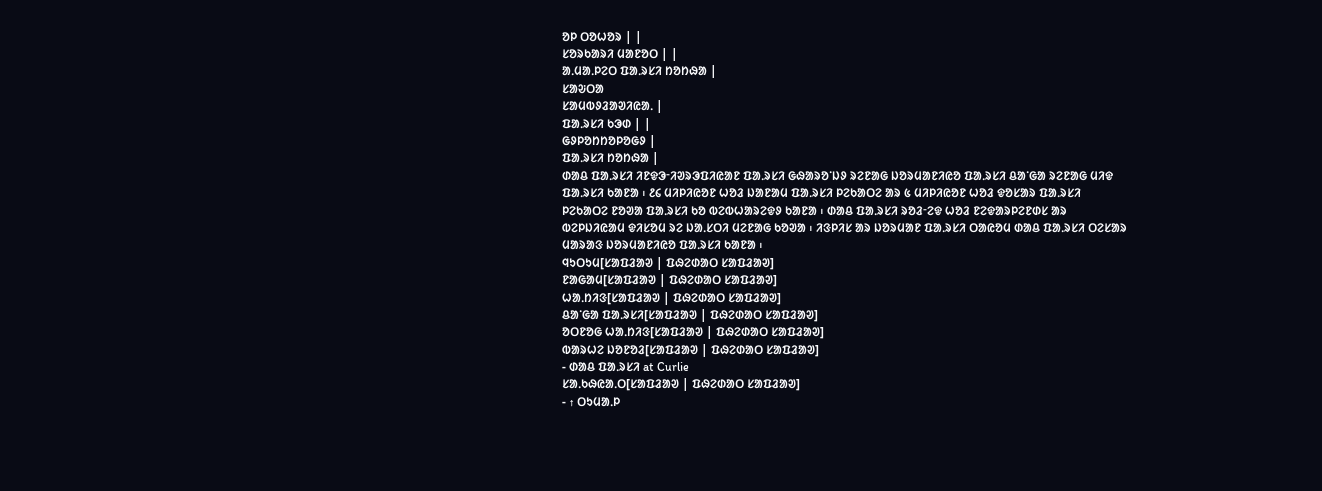ᱚᱞ ᱛᱚᱦᱚᱨ | |
ᱥᱚᱨᱠᱟᱨᱤ ᱢᱟᱱᱚᱛ | |
ᱟᱹᱢᱟᱹᱞᱮᱛ ᱯᱟᱹᱨᱥᱤ ᱴᱚᱴᱷᱟ |
ᱥᱟᱶᱛᱟ
ᱥᱟᱢᱵᱽᱲᱟᱣᱤᱭᱟᱹ |
ᱯᱟᱹᱨᱥᱤ ᱠᱳᱰ | |
ᱜᱽᱞᱚᱴᱴᱚᱞᱚᱜᱽ |
ᱯᱟᱹᱨᱥᱤ ᱴᱚᱴᱷᱟ |
ᱰᱟᱪ ᱯᱟᱹᱨᱥᱤ ᱤᱱᱫᱳᱼᱤᱣᱨᱳᱯᱤᱭᱟᱱ ᱯᱟᱹᱨᱥᱤ ᱜᱷᱟᱨᱚᱸᱡᱽ ᱨᱮᱱᱟᱜ ᱡᱚᱨᱢᱟᱱᱤᱭᱚ ᱯᱟᱹᱨᱥᱤ ᱪᱟᱸᱜᱟ ᱨᱮᱱᱟᱜ ᱢᱤᱫ ᱯᱟᱹᱨᱥᱤ ᱠᱟᱱᱟ ᱾ ᱒᱔ ᱢᱤᱞᱤᱭᱚᱱ ᱦᱚᱲ ᱡᱟᱱᱟᱢ ᱯᱟᱹᱨᱥᱤ ᱞᱮᱠᱟᱛᱮ ᱟᱨ ᱕ ᱢᱤᱞᱤᱭᱚᱱ ᱦᱚᱲ ᱫᱚᱥᱟᱨ ᱯᱟᱹᱨᱥᱤ ᱞᱮᱠᱟᱛᱮ ᱱᱚᱣᱟ ᱯᱟᱹᱨᱥᱤ ᱠᱚ ᱵᱮᱵᱦᱟᱨᱮᱫᱽ ᱠᱟᱱᱟ ᱾ ᱰᱟᱪ ᱯᱟᱹᱨᱥᱤ ᱨᱚᱲᱼᱮᱫ ᱦᱚᱲ ᱱᱮᱫᱟᱨᱞᱮᱱᱰᱥ ᱟᱨ ᱵᱮᱞᱡᱤᱭᱟᱢ ᱫᱤᱥᱚᱢ ᱨᱮ ᱡᱟᱹᱥᱛᱤ ᱢᱮᱱᱟᱜ ᱠᱚᱣᱟ ᱾ ᱤᱝᱞᱤᱥ ᱟᱨ ᱡᱚᱨᱢᱟᱱ ᱯᱟᱹᱨᱥᱤ ᱛᱟᱭᱚᱢ ᱰᱟᱪ ᱯᱟᱹᱨᱥᱤ ᱛᱮᱥᱟᱨ ᱢᱟᱨᱟᱝ ᱡᱚᱨᱢᱟᱱᱤᱭᱚ ᱯᱟᱹᱨᱥᱤ ᱠᱟᱱᱟ ᱾
ᱧᱩᱛᱩᱢ[ᱥᱟᱯᱲᱟᱣ | ᱯᱷᱮᱰᱟᱛ ᱥᱟᱯᱲᱟᱣ]
ᱱᱟᱜᱟᱢ[ᱥᱟᱯᱲᱟᱣ | ᱯᱷᱮᱰᱟᱛ ᱥᱟᱯᱲᱟᱣ]
ᱦᱟᱹᱴᱤᱝ[ᱥᱟᱯᱲᱟᱣ | ᱯᱷᱮᱰᱟᱛ ᱥᱟᱯᱲᱟᱣ]
ᱪᱟᱸᱜᱟ ᱯᱟᱹᱨᱥᱤ[ᱥᱟᱯᱲᱟᱣ | ᱯᱷᱮᱰᱟᱛ ᱥᱟᱯᱲᱟᱣ]
ᱚᱛᱱᱚᱜ ᱦᱟᱹᱴᱤᱝ[ᱥᱟᱯᱲᱟᱣ | ᱯᱷᱮᱰᱟᱛ ᱥᱟᱯᱲᱟᱣ]
ᱵᱟᱨᱦᱮ ᱡᱚᱱᱚᱲ[ᱥᱟᱯᱲᱟᱣ | ᱯᱷᱮᱰᱟᱛ ᱥᱟᱯᱲᱟᱣ]
- ᱰᱟᱪ ᱯᱟᱹᱨᱥᱤ at Curlie
ᱥᱟᱹᱠᱷᱭᱟᱹᱛ[ᱥᱟᱯᱲᱟᱣ | ᱯᱷᱮᱰᱟᱛ ᱥᱟᱯᱲᱟᱣ]
- ↑ ᱛᱩᱢᱟᱹᱞ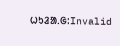ᱦᱩᱲᱟᱹᱜ:Invalid